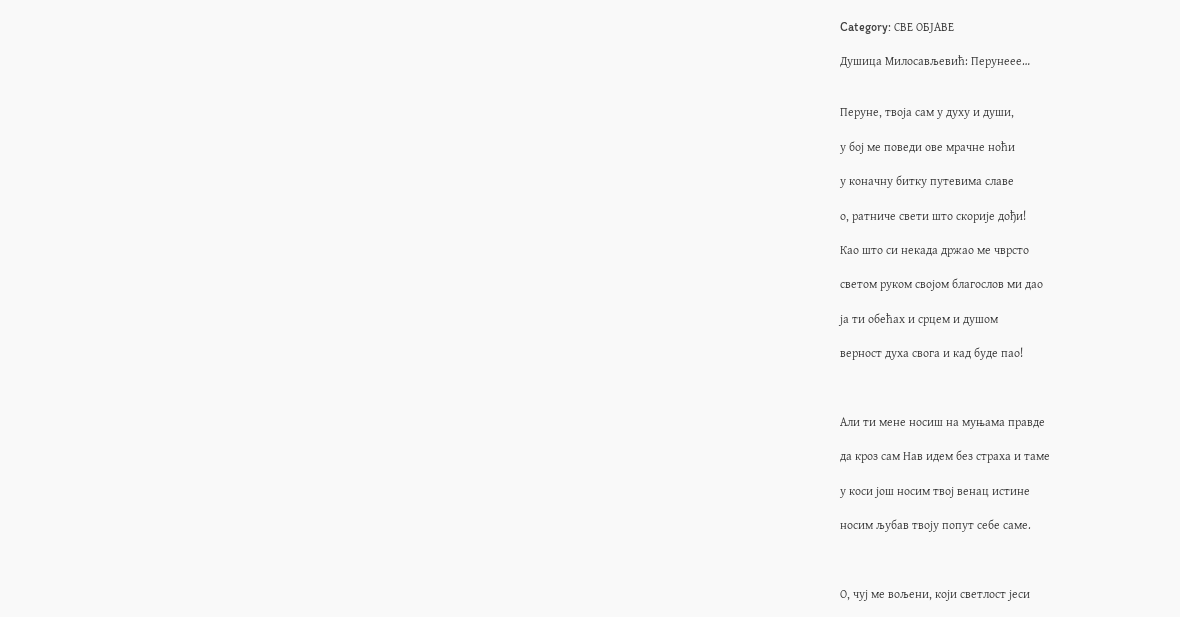Category: СВЕ ОБЈАВЕ

Душица Милосављевић: Перунеее…


Перуне, твоја сам у духу и души,

у бој ме поведи ове мрачне ноћи

у коначну битку путевима славе

о, ратниче свети што скорије дођи!

Као што си некада држао ме чврсто

светом руком својом благослов ми дао

ја ти обећах и срцем и душом

верност духа свога и кад буде пао!



Али ти мене носиш на муњама правде

да кроз сам Нав идем без страха и таме

у коси још носим твој венац истине

носим љубав твоју попут себе саме.



О, чуј ме вољени, који светлост јеси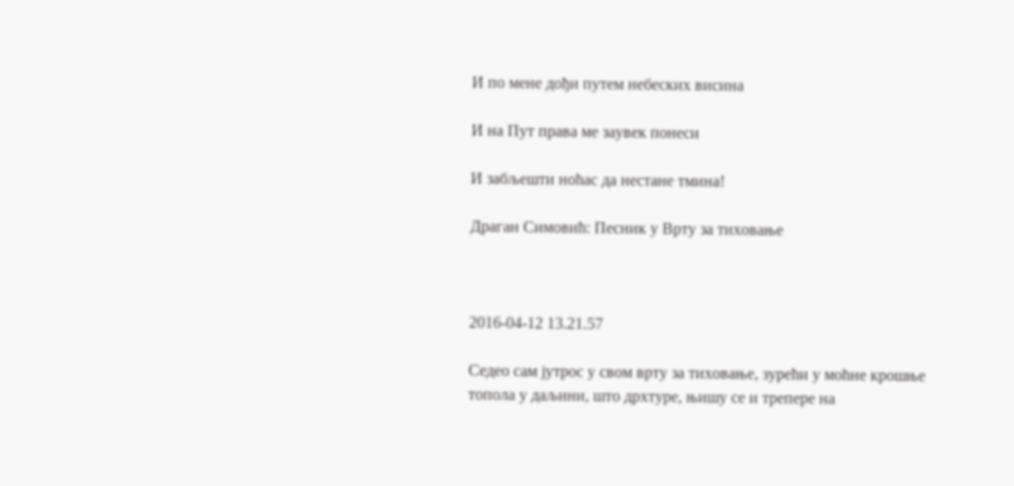И по мене дођи путем небеских висина

И на Пут права ме заувек понеси

И забљешти ноћас да нестане тмина!

Драган Симовић: Песник у Врту за тиховање



2016-04-12 13.21.57

Седео сам јутрос у свом врту за тиховање, зурећи у моћне крошње топола у даљини, што дрхтуре, њишу се и трепере на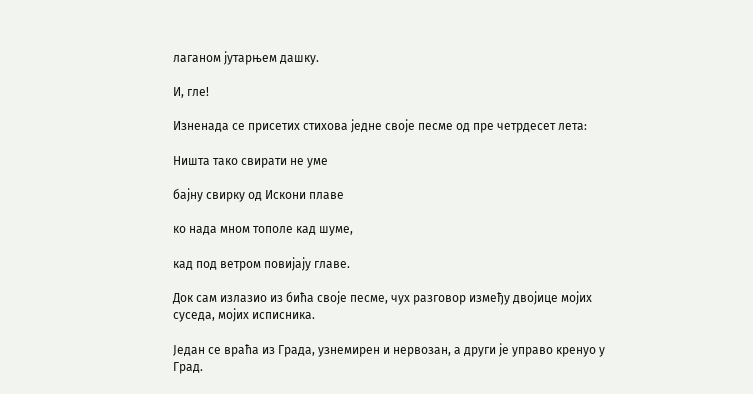лаганом јутарњем дашку.

И, гле!

Изненада се присетих стихова једне своје песме од пре четрдесет лета:

Ништа тако свирати не уме

бајну свирку од Искони плаве

ко нада мном тополе кад шуме,

кад под ветром повијају главе.

Док сам излазио из бића своје песме, чух разговор између двојице мојих суседа, мојих исписника.

Један се враћа из Града, узнемирен и нервозан, а други је управо кренуо у Град.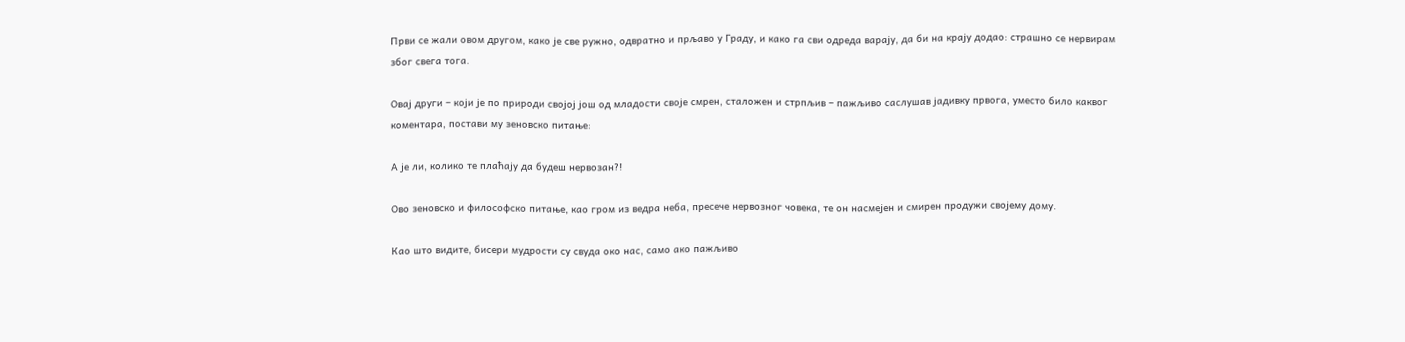Први се жали овом другом, како је све ружно, одвратно и прљаво у Граду, и како га сви одреда варају, да би на крају додао: страшно се нервирам због свега тога.

Овај други – који је по природи својој још од младости своје смрен, сталожен и стрпљив – пажљиво саслушав јадивку првога, уместо било каквог коментара, постави му зеновско питање:

А је ли, колико те плаћају да будеш нервозан?!

Ово зеновско и философско питање, као гром из ведра неба, пресече нервозног човека, те он насмејен и смирен продужи својему дому.

Као што видите, бисери мудрости су свуда око нас, само ако пажљиво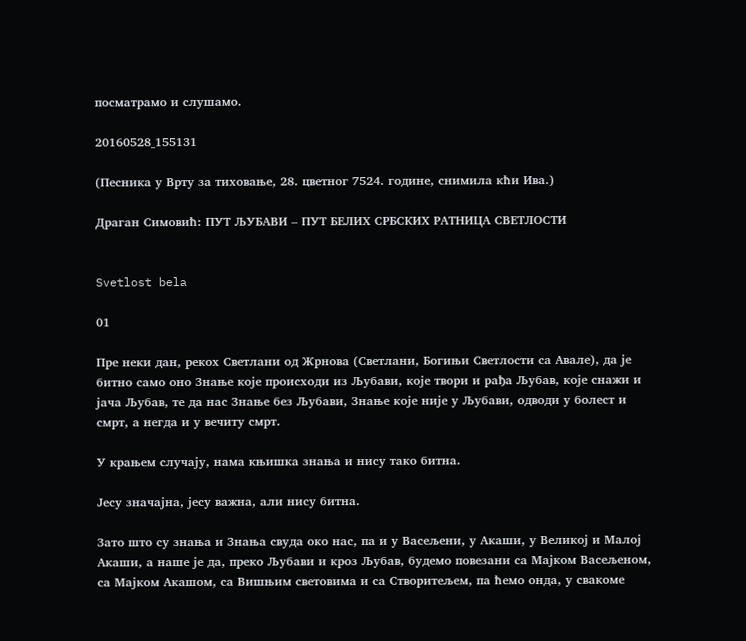посматрамо и слушамо.

20160528_155131

(Песника у Врту за тиховање, 28. цветног 7524. године, снимила кћи Ива.)

Драган Симовић: ПУТ ЉУБАВИ – ПУТ БЕЛИХ СРБСКИХ РАТНИЦА СВЕТЛОСТИ


Svetlost bela

01

Пре неки дан, рекох Светлани од Жрнова (Светлани, Богињи Светлости са Авале), да је битно само оно Знање које происходи из Љубави, које твори и рађа Љубав, које снажи и јача Љубав, те да нас Знање без Љубави, Знање које није у Љубави, одводи у болест и смрт, а негда и у вечиту смрт.

У крањем случају, нама књишка знања и нису тако битна.

Јесу значајна, јесу важна, али нису битна.

Зато што су знања и Знања свуда око нас, па и у Васељени, у Акаши, у Великој и Малој Акаши, а наше је да, преко Љубави и кроз Љубав, будемо повезани са Мајком Васељеном, са Мајком Акашом, са Вишњим световима и са Створитељем, па ћемо онда, у свакоме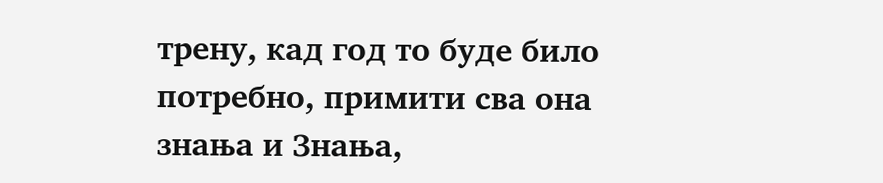трену, кад год то буде било потребно, примити сва она знања и Знања,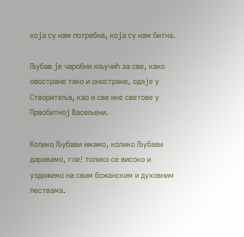која су нам потребна, која су нам битна.

Љубав је чаробни кључић за све, како овостране тако и оностране, одаје у Створитеља, као и све ине светове у Првобитној Васељени.

Колико Љубави имамо, колико Љубави даривамо, гле! толико се високо и уздижемо на свим божанским и духовним лествама.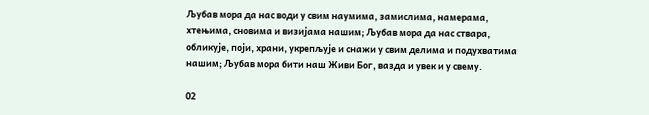Љубав мора да нас води у свим наумима, замислима, намерама, хтењима, сновима и визијама нашим; Љубав мора да нас ствара,  обликује, поји, храни, укрепљује и снажи у свим делима и подухватима нашим; Љубав мора бити наш Живи Бог, вазда и увек и у свему.

02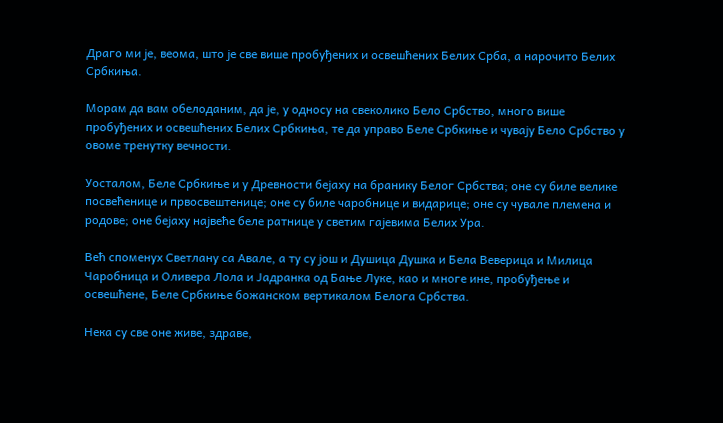Драго ми је, веома, што је све више пробуђених и освешћених Белих Срба, а нарочито Белих Србкиња.

Морам да вам обелоданим, да је, у односу на свеколико Бело Србство, много више пробуђених и освешћених Белих Србкиња, те да управо Беле Србкиње и чувају Бело Србство у овоме тренутку вечности.

Уосталом, Беле Србкиње и у Древности бејаху на бранику Белог Србства; оне су биле велике посвећенице и првосвештенице; оне су биле чаробнице и видарице; оне су чувале племена и родове; оне бејаху највеће беле ратнице у светим гајевима Белих Ура.

Већ споменух Светлану са Авале, а ту су још и Душица Душка и Бела Веверица и Милица Чаробница и Оливера Лола и Јадранка од Бање Луке, као и многе ине, пробуђење и освешћене, Беле Србкиње божанском вертикалом Белога Србства.

Нека су све оне живе, здраве,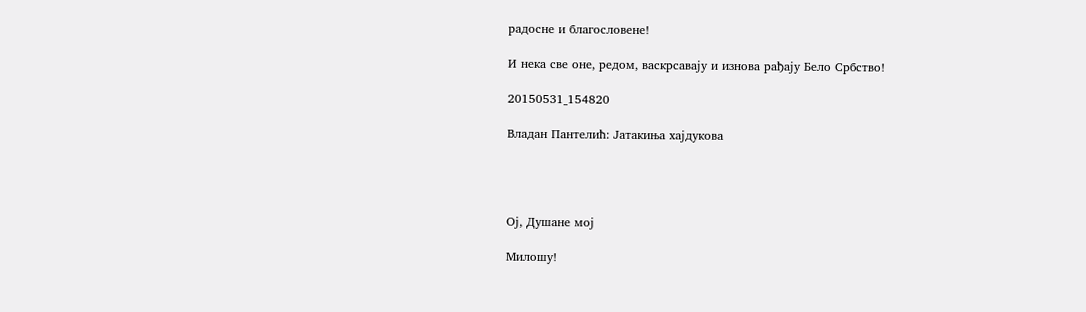радосне и благословене!

И нека све оне, редом, васкрсавају и изнова рађају Бело Србство!

20150531_154820

Владан Пантелић: Јатакиња хајдукова




Ој, Душане мој

Милошу!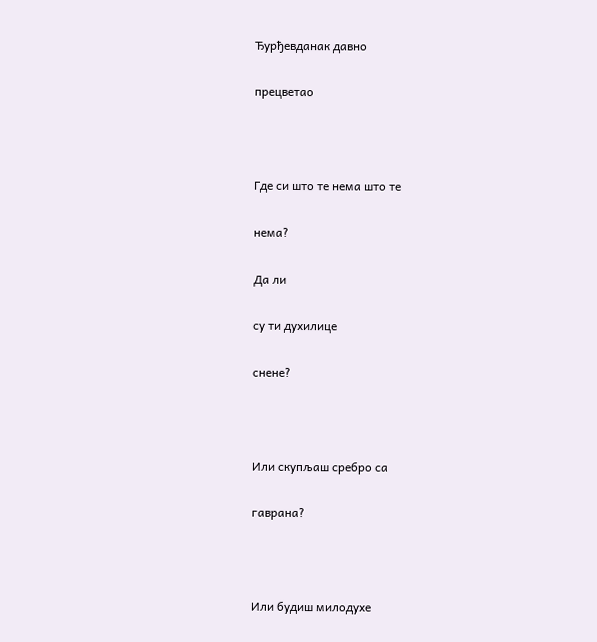Ђурђевданак давно

прецветао



Где си што те нема што те

нема?

Да ли

су ти духилице

снене?



Или скупљаш сребро са

гаврана?



Или будиш милодухе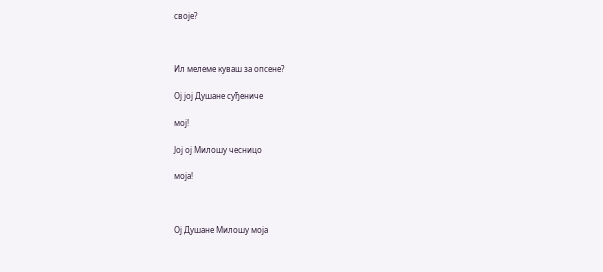своје?



Ил мелеме куваш за опсене?

Ој јој Душане суђениче

мој!

Јој ој Милошу чесницо

моја!



Ој Душане Милошу моја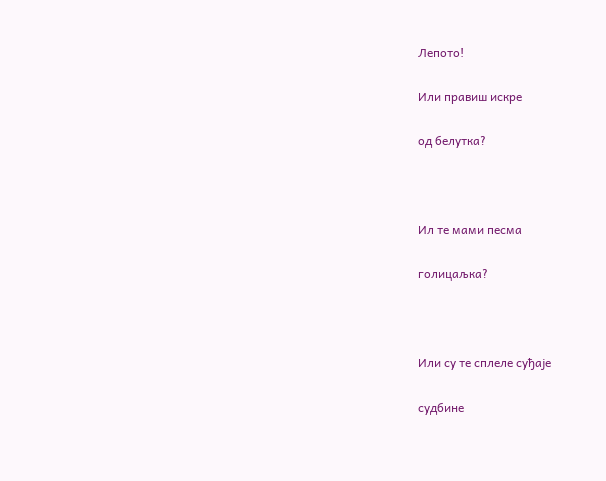Лепото!

Или правиш искре

од белутка?



Ил те мами песма

голицаљка?



Или су те сплеле суђаје

судбине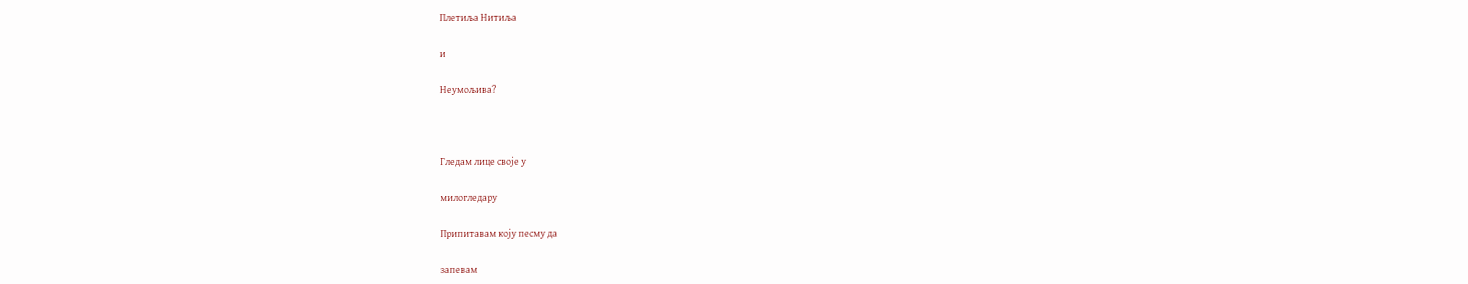Плетиља Нитиља

и

Неумољива?



Гледам лице своје у

милогледару

Припитавам коју песму да

запевам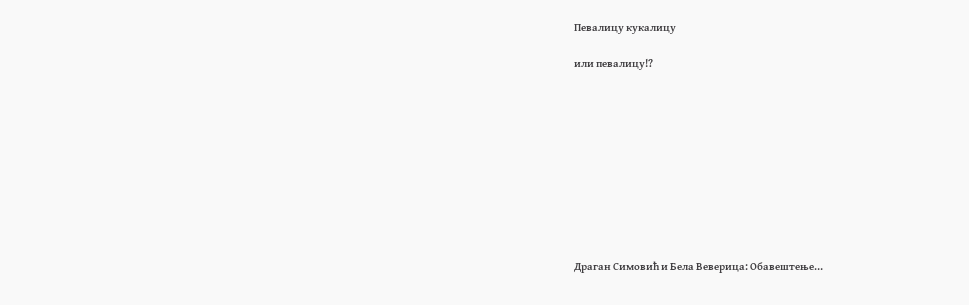Певалицу кукалицу

или певалицу!?










Драган Симовић и Бела Веверица: Обавештење…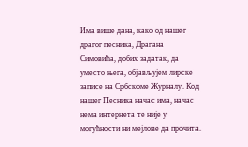Има више дана, како од нашег драгог песника, Драгана Симовића, добих задатак, да уместо њега, објављујем лирске записе на Србскоме Журналу. Код нашег Песника начас има, начас нема интернета те није у могућности ни мејлове да прочита.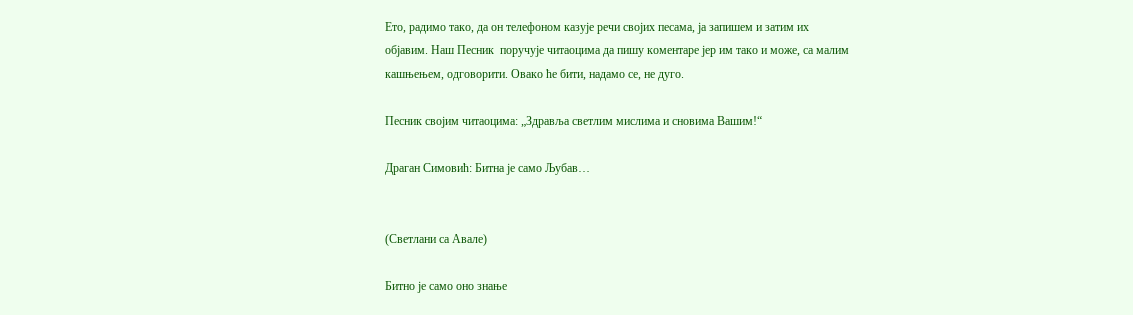Ето, радимо тако, да он телефоном казује речи својих песама, ја запишем и затим их објавим. Наш Песник  поручује читаоцима да пишу коментаре јер им тако и може, са малим кашњењем, одговорити. Овако ће бити, надамо се, не дуго.

Песник својим читаоцима: „Здравља светлим мислима и сновима Вашим!“

Драган Симовић: Битна је само Љубав…


(Светлани са Авале)

Битно је само оно знање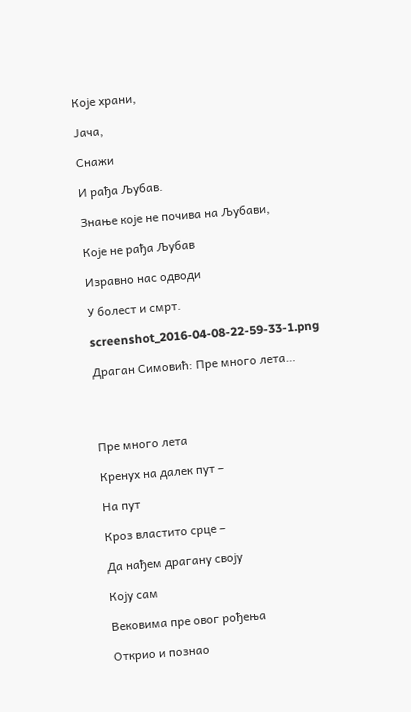Које храни,

Јача,

Снажи

И рађа Љубав.

Знање које не почива на Љубави,

Које не рађа Љубав

Изравно нас одводи

У болест и смрт.

screenshot_2016-04-08-22-59-33-1.png

Драган Симовић: Пре много лета…




Пре много лета

Кренух на далек пут –

На пут

Кроз властито срце –

Да нађем драгану своју

Коју сам

Вековима пре овог рођења

Открио и познао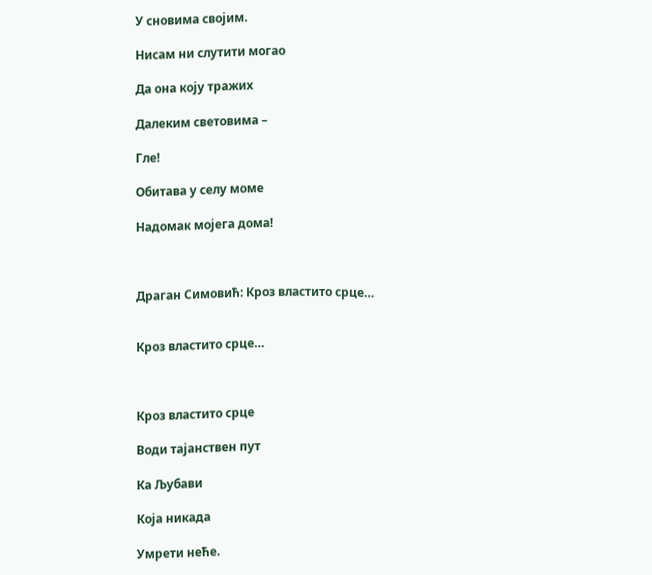У сновима својим.

Нисам ни слутити могао

Да она коју тражих

Далеким световима –

Гле!

Обитава у селу моме

Надомак мојега дома!



Драган Симовић: Кроз властито срце…


Кроз властито срце…



Кроз властито срце

Води тајанствен пут

Ка Љубави

Која никада

Умрети неће.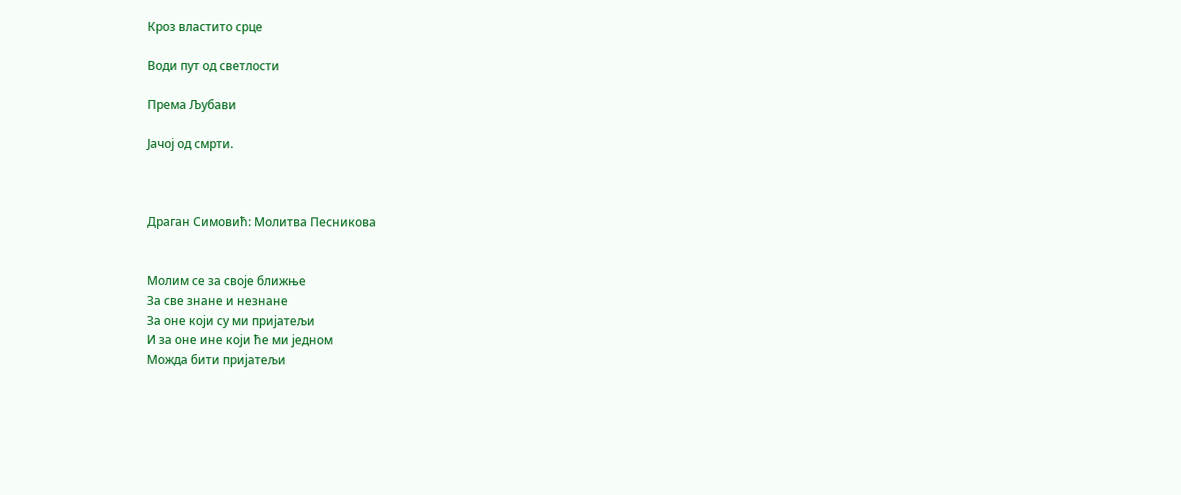Кроз властито срце

Води пут од светлости

Према Љубави

Јачој од смрти.



Драган Симовић: Молитва Песникова


Молим се за своје ближње
За све знане и незнане
За оне који су ми пријатељи
И за оне ине који ће ми једном
Можда бити пријатељи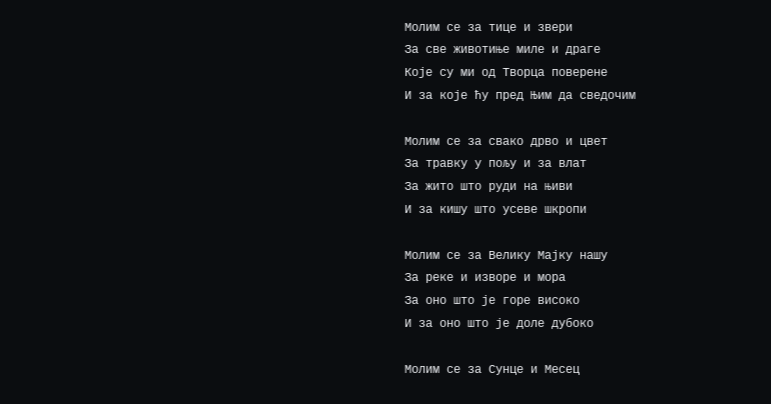Молим се за тице и звери
За све животиње миле и драге
Које су ми од Творца поверене
И за које ћу пред Њим да сведочим

Молим се за свако дрво и цвет
За травку у пољу и за влат
За жито што руди на њиви
И за кишу што усеве шкропи

Молим се за Велику Мајку нашу
За реке и изворе и мора
За оно што је горе високо
И за оно што је доле дубоко

Молим се за Сунце и Месец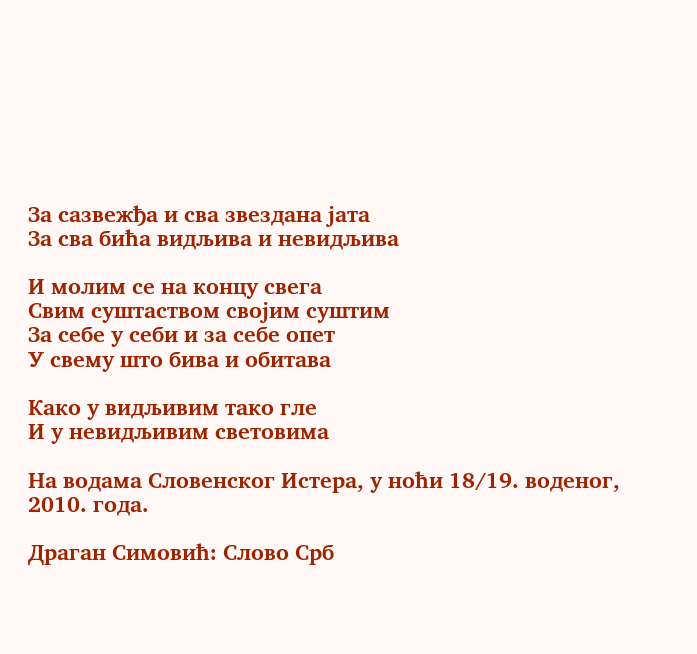За сазвежђа и сва звездана јата
За сва бића видљива и невидљива

И молим се на концу свега
Свим суштаством својим суштим
За себе у себи и за себе опет
У свему што бива и обитава

Како у видљивим тако гле
И у невидљивим световима

На водама Словенског Истера, у ноћи 18/19. воденог, 2010. года.

Драган Симовић: Слово Срб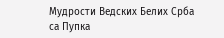Мудрости Ведских Белих Срба
са Пупка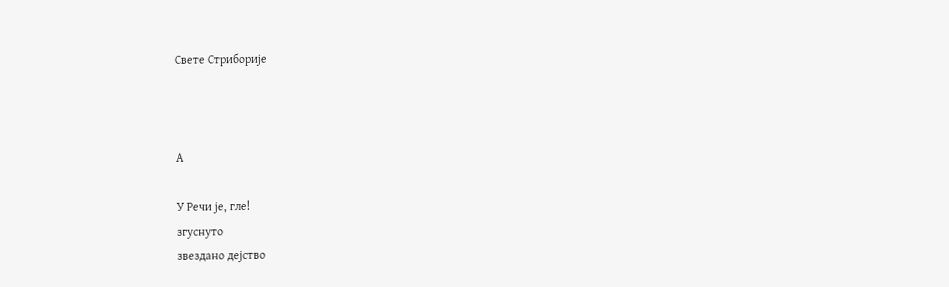Свете Стриборије



А

У Речи је, гле!
згуснуто
звездано дејство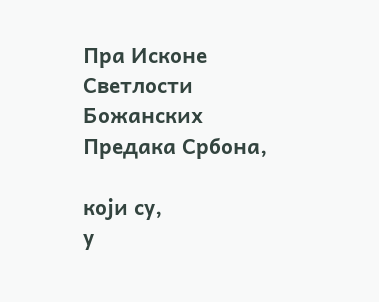Пра Исконе Светлости
Божанских
Предака Србона,

који су,
у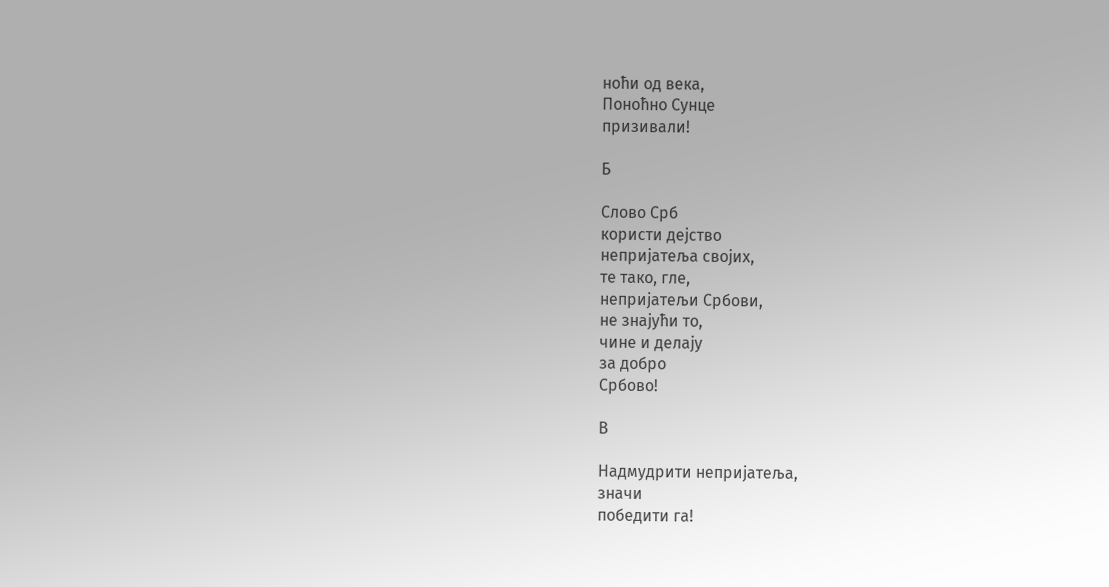ноћи од века,
Поноћно Сунце
призивали!

Б

Слово Срб
користи дејство
непријатеља својих,
те тако, гле,
непријатељи Србови,
не знајући то,
чине и делају
за добро
Србово!

В

Надмудрити непријатеља,
значи
победити га!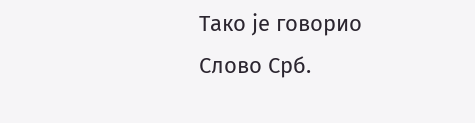Тако је говорио
Слово Срб.